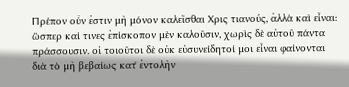Πρέπον οὖν ἐστιν μὴ μόνον καλεῖσθαι Χρις τιανούς, ἀλλὰ καὶ εἶναι: ὥσπερ καί τινες ἐπίσκοπον μὲν καλοῦσιν, χωρὶς δὲ αὐτοῦ πάντα πράσσουσιν. οἱ τοιοῦτοι δὲ οὐκ εὐσυνείδητοί μοι εἶναι φαίνονται διὰ τὸ μὴ βεβαίως κατ̓ ἐντολὴν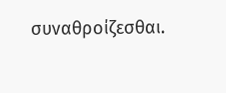συναθροίζεσθαι.